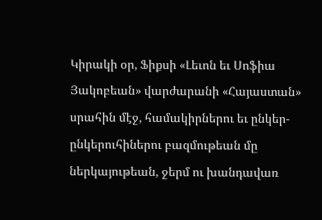Կիրակի օր, Ֆիքսի «Լեւոն եւ Սոֆիա Յակոբեան» վարժարանի «Հայաստան» սրահին մէջ, համակիրներու եւ ընկեր-ընկերուհիներու բազմութեան մը ներկայութեան, ջերմ ու խանդավառ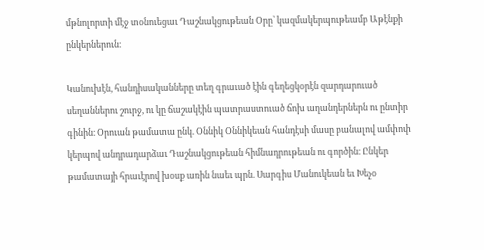մթնոլորտի մէջ տօնուեցաւ Դաշնակցութեան Օրը՝ կազմակերպութեամբ Աթէնքի ընկերներուն։

Կանուխէն, հանդիսականները տեղ գրաւած էին գեղեցկօրէն զարդարուած սեղաններու շուրջ, ու կը ճաշակէին պատրաստուած ճոխ աղանդերներն ու ընտիր գինին։ Օրուան թամատա ընկ. Օննիկ Օննիկեան հանդէսի մասը բանալով ամփոփ կերպով անդրադարձաւ Դաշնակցութեան հիմնադրութեան ու գործին։ Ընկեր թամատայի հրաւէրով խօսք առին նաեւ պրն. Սարգիս Մանուկեան եւ Խեչօ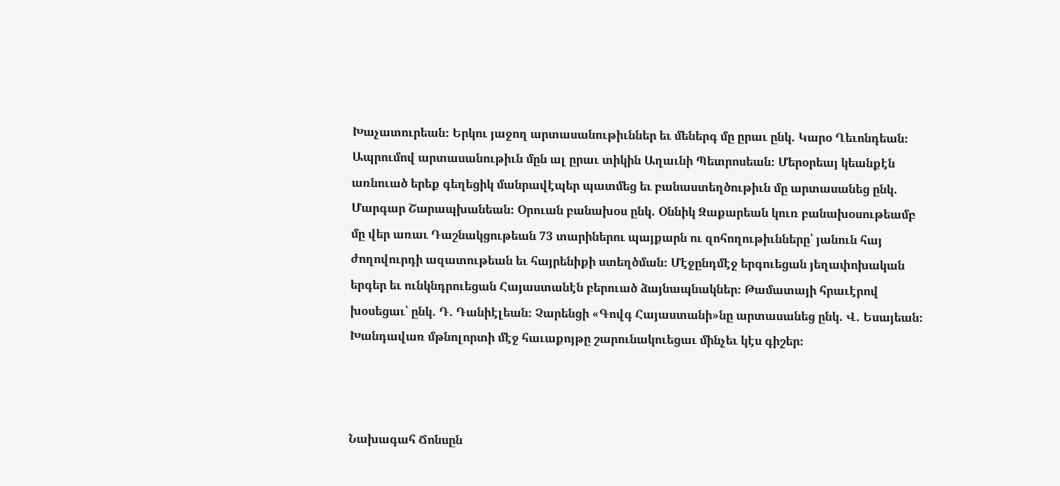Խաչատուրեան։ Երկու յաջող արտասանութիւններ եւ մեներգ մը ըրաւ ընկ. Կարօ Ղեւոնդեան։ Ապրումով արտասանութիւն մըն ալ ըրաւ տիկին Աղաւնի Պետրոսեան։ Մերօրեայ կեանքէն առնուած երեք գեղեցիկ մանրավէպեր պատմեց եւ բանաստեղծութիւն մը արտասանեց ընկ. Մարգար Շարապխանեան։ Օրուան բանախօս ընկ. Օննիկ Զաքարեան կուռ բանախօսութեամբ մը վեր առաւ Դաշնակցութեան 73 տարիներու պայքարն ու զոհողութիւնները՝ յանուն հայ ժողովուրդի ազատութեան եւ հայրենիքի ստեղծման։ Մէջընդմէջ երգուեցան յեղափոխական երգեր եւ ունկնդրուեցան Հայաստանէն բերուած ձայնապնակներ։ Թամատայի հրաւէրով խօսեցաւ՝ ընկ. Դ. Դանիէլեան։ Չարենցի «Գովգ Հայաստանի»նը արտասանեց ընկ. Վ. Եսայեան։ Խանդավառ մթնոլորտի մէջ հաւաքոյթը շարունակուեցաւ մինչեւ կէս գիշեր։



Նախագահ Ճոնսըն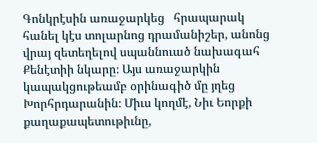Գոնկրէսին առաջարկեց   հրապարակ հանել կէս տոլարնոց դրամանիշեր, անոնց վրայ զետեղելով սպաննուած նախագահ Քենէտիի նկարը։ Այս առաջարկին կապակցութեամբ օրինագիծ մը յղեց Խորհրդարանին։ Միւս կողմէ, Նիւ Եորքի քաղաքապետութիւնը,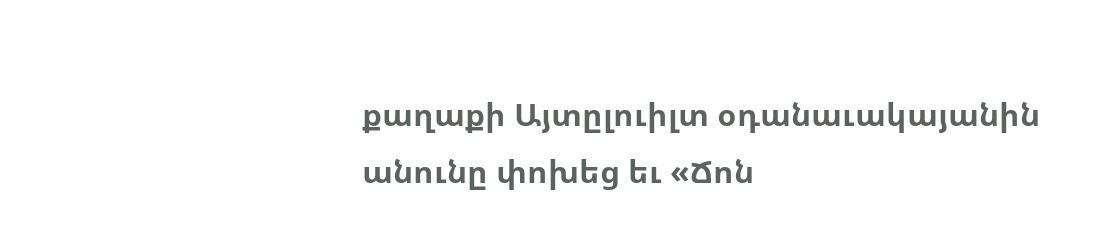քաղաքի Այտըլուիլտ օդանաւակայանին անունը փոխեց եւ «Ճոն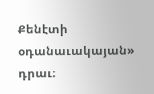Քենէտի օդանաւակայան» դրաւ։